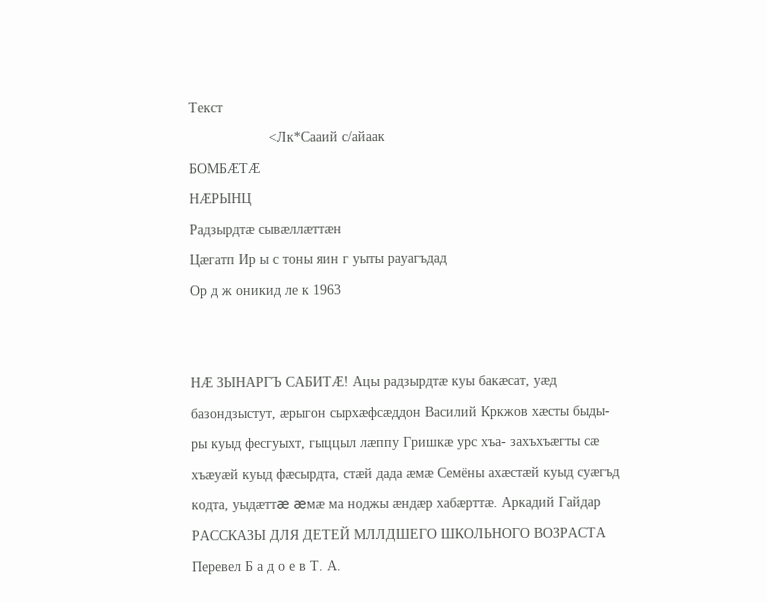Текст
                    <Лк*Сааий с/айаак
БОМБÆТÆ
НÆРЫНЦ
Радзырдтæ сывæллæттæн
Цæгатп Ир ы с тоны яин г уыты рауагъдад
Ор д ж оникид ле к 1963


НÆ ЗЫНАРГЪ САБИТÆ! Ацы радзырдтæ куы бакæсат, уæд базондзыстут, æрыгон сырхæфсæддон Василий Кркжов хæсты быды- ры куыд фесгуыхт, гыццыл лæппу Гришкæ урс хъа- захъхъæгты сæ хъæуæй куыд фæсырдта, стæй дада æмæ Семёны ахæстæй куыд суæгъд кодта, уыдæттæ æмæ ма ноджы æндæр хабæрттæ. Аркадий Гайдар РАССКАЗЫ ДЛЯ ДЕТЕЙ МЛЛДШЕГО ШКОЛЬНОГО ВОЗРАСТА Перевел Б а д о е в Т. А.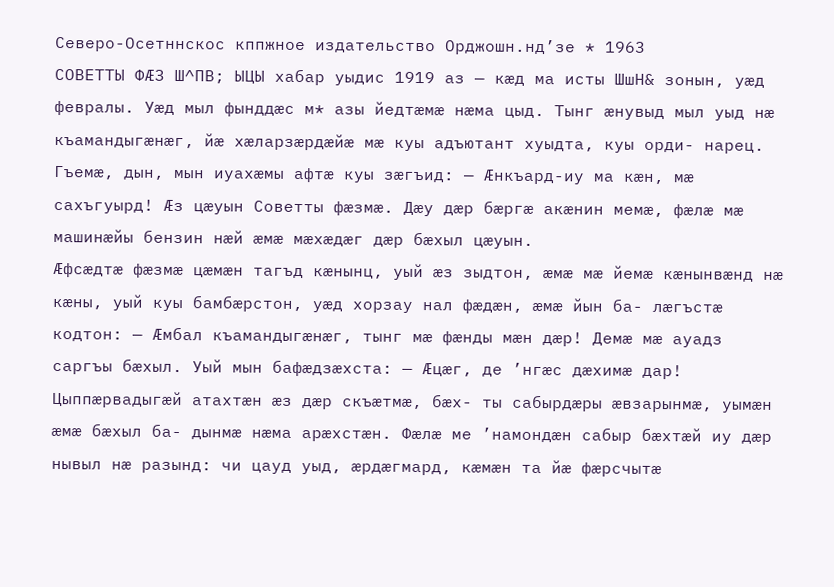Северо-Осетннскос кппжное издательство Орджошн.нд’зе * 1963
СОВЕТТЫ ФÆЗ Ш^ПВ; ЫЦЫ хабар уыдис 1919 аз — кæд ма исты ШшН& зонын, уæд февралы. Уæд мыл фынддæс м* азы йедтæмæ нæма цыд. Тынг æнувыд мыл уыд нæ къамандыгæнæг, йæ хæларзæрдæйæ мæ куы адъютант хуыдта, куы орди- нарец. Гъемæ, дын, мын иуахæмы афтæ куы зæгъид: — Æнкъард-иу ма кæн, мæ сахъгуырд! Æз цæуын Советты фæзмæ. Дæу дæр бæргæ акæнин мемæ, фæлæ мæ машинæйы бензин нæй æмæ мæхæдæг дæр бæхыл цæуын.
Æфсæдтæ фæзмæ цæмæн тагъд кæнынц, уый æз зыдтон, æмæ мæ йемæ кæнынвæнд нæ кæны, уый куы бамбæрстон, уæд хорзау нал фæдæн, æмæ йын ба- лæгъстæ кодтон: — Æмбал къамандыгæнæг, тынг мæ фæнды мæн дæр! Демæ мæ ауадз саргъы бæхыл. Уый мын бафæдзæхста: — Æцæг, де ’нгæс дæхимæ дар! Цыппæрвадыгæй атахтæн æз дæр скъæтмæ, бæх- ты сабырдæры æвзарынмæ, уымæн æмæ бæхыл ба- дынмæ нæма арæхстæн. Фæлæ ме ’намондæн сабыр бæхтæй иу дæр нывыл нæ разынд: чи цауд уыд, æрдæгмард, кæмæн та йæ фæрсчытæ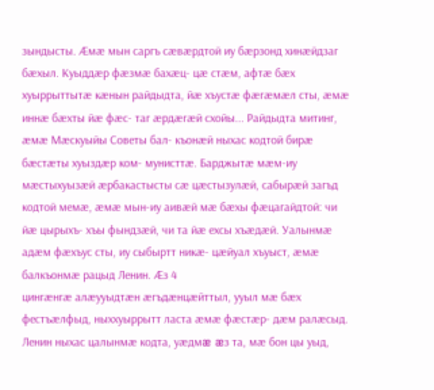зындысты. Æмæ мын саргъ сæвæрдтой иу бæрзонд хинæйдзаг бæхыл. Куыддæр фæзмæ бахæц- цæ стæм, афтæ бæх хуыррыттытæ кæнын райдыдта, йæ хъустæ фæгæмæл сты, æмæ иннæ бæхты йæ фæс- таг æрдæгæй схойы... Райдыдта митинг, æмæ Мæскуыйы Советы бал- къонæй ныхас кодтой бирæ бæстæты хуыздæр ком- мунисттæ. Барджытæ мæм-иу мæстыхуызæй æрбакастысты сæ цæстызулæй, сабырæй загъд кодтой мемæ, æмæ мын-иу аивæй мæ бæхы фæцагайдтой: чи йæ цырыхъ- хъы фындзæй, чи та йæ ехсы хъæдæй. Уалынмæ адæм фæхъус сты, иу сыбыртт никæ- цæйуал хъуыст, æмæ балкъонмæ рацыд Ленин. Æз 4
цингæнгæ алæууыдтæн æгъдæнцæйттыл, ууыл мæ бæх фестъæлфыд, ныххуыррытт ласта æмæ фæстæр- дæм ралæсыд. Ленин ныхас цалынмæ кодта, уæдмæ æз та, мæ бон цы уыд,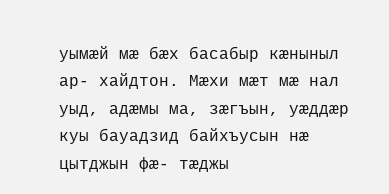уымæй мæ бæх басабыр кæныныл ар- хайдтон. Мæхи мæт мæ нал уыд, адæмы ма, зæгъын, уæддæр куы бауадзид байхъусын нæ цытджын фæ- тæджы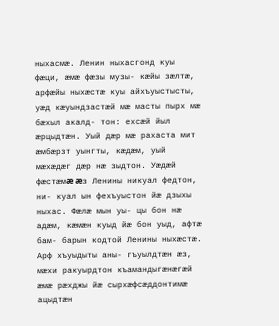ныхасмæ. Ленин ныхасгонд куы фæци, æмæ фæзы музы- кæйы зæлтæ, арфæйы ныхæстæ куы айхъуыстысты, уæд кæуындзастæй мæ масты пырх мæ бæхыл акалд- тон: ехсæй йыл æрцыдтæн. Уый дæр мæ рахаста мит æмбæрзт уынгты, кæдæм, уый мæхæдæг дæр нæ зыдтон. Уæдæй фæстæмæ æз Ленины никуал федтон, ни- куал ын фехъуыстон йæ дзыхы ныхас. Фæлæ мын уы- цы бон нæ адæм, кæмæн куыд йæ бон уыд, афтæ бам- барын кодтой Ленины ныхæстæ. Арф хъуыдыты аны- гъуылдтæн æз, мæхи ракуырдтон къамандыгæнæгæй æмæ рæхджы йæ сырхæфсæддонтимæ ацыдтæн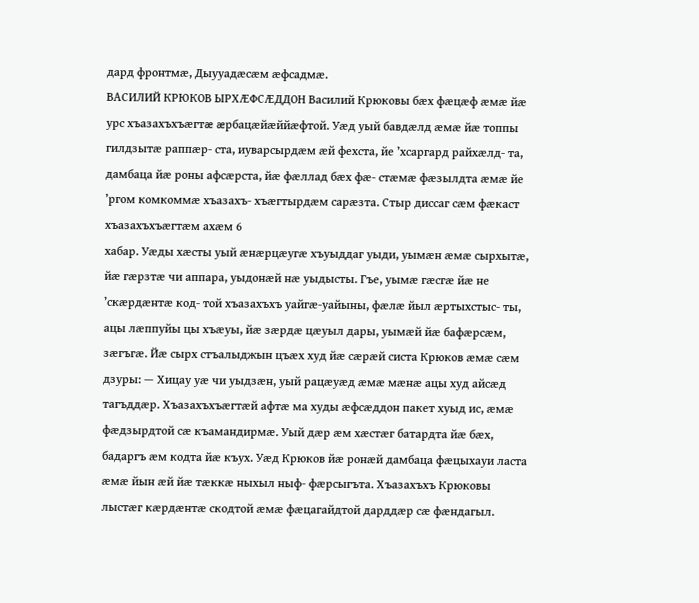дард фронтмæ, Дыууадæсæм æфсадмæ.
ВАСИЛИЙ КРЮКОВ ЫРХÆФСÆДДОН Василий Крюковы бæх фæцæф æмæ йæ урс хъазахъхъæгтæ æрбацæйæййæфтой. Уæд уый бавдæлд æмæ йæ топпы гилдзытæ раппæр- ста, иуварсырдæм æй фехста, йе ’хсаргард райхæлд- та, дамбаца йæ роны афсæрста, йæ фæллад бæх фæ- стæмæ фæзылдта æмæ йе ’ргом комкоммæ хъазахъ- хъæгтырдæм сарæзта. Стыр диссаг сæм фæкаст хъазахъхъæгтæм ахæм 6
хабар. Уæды хæсты уый æнæрцæугæ хъуыддаг уыди, уымæн æмæ сырхытæ, йæ гæрзтæ чи аппара, уыдонæй нæ уыдысты. Гъе, уымæ гæсгæ йæ не ’скæрдæнтæ код- той хъазахъхъ уайгæ-уайыны, фæлæ йыл æртыхстыс- ты, ацы лæппуйы цы хъæуы, йæ зæрдæ цæуыл дары, уымæй йæ бафæрсæм, зæгъгæ. Йæ сырх стъалыджын цъæх худ йæ сæрæй систа Крюков æмæ сæм дзуры: — Хицау уæ чи уыдзæн, уый рацæуæд æмæ мæнæ ацы худ айсæд тагъддæр. Хъазахъхъæгтæй афтæ ма худы æфсæддон пакет хуыд ис, æмæ фæдзырдтой сæ къамандирмæ. Уый дæр æм хæстæг батардта йæ бæх, бадаргъ æм кодта йæ къух. Уæд Крюков йæ ронæй дамбаца фæцыхауи ласта æмæ йын æй йæ тæккæ ныхыл ныф- фæрсыгъта. Хъазахъхъ Крюковы лыстæг кæрдæнтæ скодтой æмæ фæцагайдтой дарддæр сæ фæндагыл.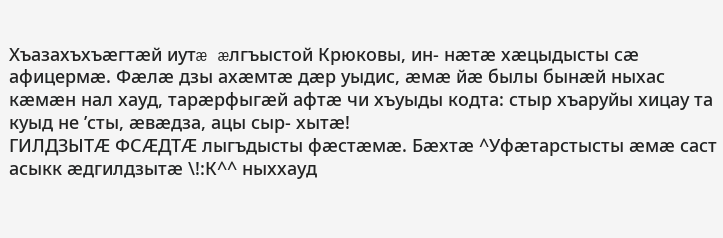Хъазахъхъæгтæй иутæ æлгъыстой Крюковы, ин- нæтæ хæцыдысты сæ афицермæ. Фæлæ дзы ахæмтæ дæр уыдис, æмæ йæ былы бынæй ныхас кæмæн нал хауд, тарæрфыгæй афтæ чи хъуыды кодта: стыр хъаруйы хицау та куыд не ’сты, æвæдза, ацы сыр- хытæ!
ГИЛДЗЫТÆ ФСÆДТÆ лыгъдысты фæстæмæ. Бæхтæ ^Уфæтарстысты æмæ саст асыкк æдгилдзытæ \!:К^^ ныххауд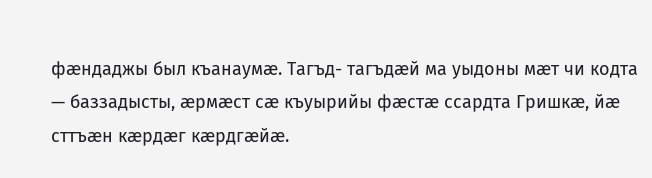фæндаджы был къанаумæ. Тагъд- тагъдæй ма уыдоны мæт чи кодта — баззадысты, æрмæст сæ къуырийы фæстæ ссардта Гришкæ, йæ сттъæн кæрдæг кæрдгæйæ.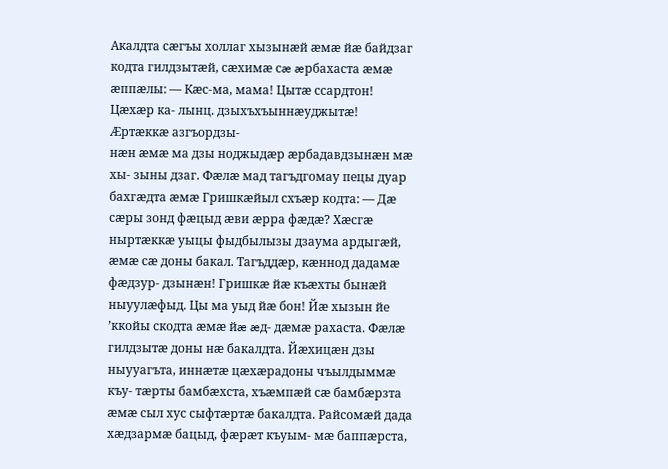Акалдта сæгъы холлаг хызынæй æмæ йæ байдзаг кодта гилдзытæй, сæхимæ сæ æрбахаста æмæ æппæлы: — Кæс-ма, мама! Цытæ ссардтон! Цæхæр ка- лынц. дзыхъхъыннæуджытæ! Æртæккæ азгъордзы-
нæн æмæ ма дзы ноджыдæр æрбадавдзынæн мæ хы- зыны дзаг. Фæлæ мад тагъдгомау пецы дуар бахгæдта æмæ Гришкæйыл схъæр кодта: — Дæ сæры зонд фæцыд æви æрра фæдæ? Хæсгæ ныртæккæ уыцы фыдбылызы дзаума ардыгæй, æмæ сæ доны бакал. Тагъддæр, кæннод дадамæ фæдзур- дзынæн! Гришкæ йæ къæхты бынæй ныуулæфыд. Цы ма уыд йæ бон! Йæ хызын йе ’ккойы скодта æмæ йæ æд- дæмæ рахаста. Фæлæ гилдзытæ доны нæ бакалдта. Йæхицæн дзы ныууагъта, иннæтæ цæхæрадоны чъылдыммæ къу- тæрты бамбæхста, хъæмпæй сæ бамбæрзта æмæ сыл хус сыфтæртæ бакалдта. Райсомæй дада хæдзармæ бацыд, фæрæт къуым- мæ баппæрста,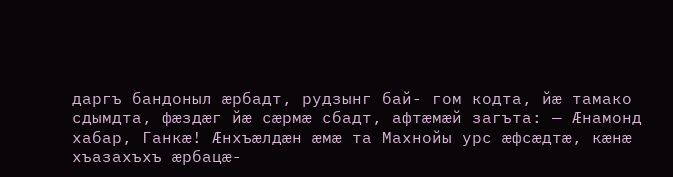даргъ бандоныл æрбадт, рудзынг бай- гом кодта, йæ тамако сдымдта, фæздæг йæ сæрмæ сбадт, афтæмæй загъта: — Æнамонд хабар, Ганкæ! Æнхъæлдæн æмæ та Махнойы урс æфсæдтæ, кæнæ хъазахъхъ æрбацæ-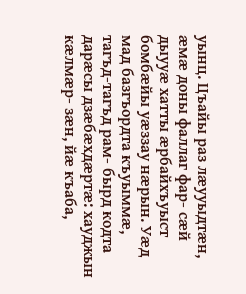уынц. Цъайы раз лæууыдтæн, æмæ доны фаллаг фар- сæй дыууæ хатты æрбайхъуыст бомбæйы уæззау нæрын. Уæд мад базгъордта къуыммæ, тагъд-тагъд рам- бырд кодта дарæсы дзæбæхдæртæ: хауджын кæлмæр- зæн, йæ къаба,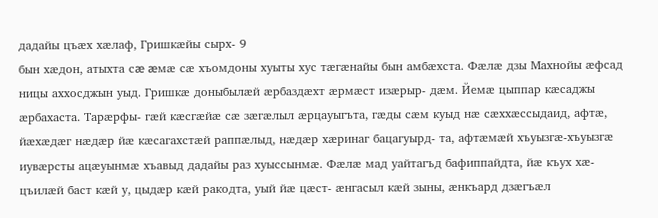дадайы цъæх хæлаф, Гришкæйы сырх- 9
бын хæдон, атыхта сæ æмæ сæ хъомдоны хуыты хус тæгæнайы бын амбæхста. Фæлæ дзы Махнойы æфсад ницы аххосджын уыд. Гришкæ доныбылæй æрбаздæхт æрмæст изæрыр- дæм. Йемæ цыппар кæсаджы æрбахаста. Тарæрфы- гæй кæсгæйæ сæ зæгæлыл æрцауыгъта, гæды сæм куыд нæ сæххæссыдаид, афтæ, йæхæдæг нæдæр йæ кæсагахстæй раппæлыд, нæдæр хæринаг бацагуырд- та, афтæмæй хъуызгæ-хъуызгæ иувæрсты ацæуынмæ хъавыд дадайы раз хуыссынмæ. Фæлæ мад уайтагъд бафиппайдта, йæ къух хæ- цъилæй баст кæй у, цыдæр кæй ракодта, уый йæ цæст- æнгасыл кæй зыны, æнкъард дзæгъæл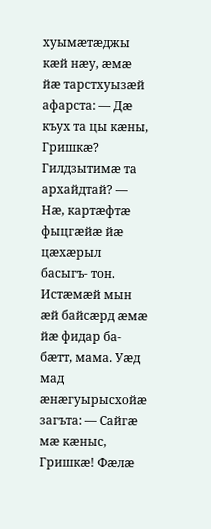хуымæтæджы кæй нæу, æмæ йæ тарстхуызæй афарста: — Дæ къух та цы кæны, Гришкæ? Гилдзытимæ та архайдтай? — Нæ, картæфтæ фыцгæйæ йæ цæхæрыл басыгъ- тон. Истæмæй мын æй байсæрд æмæ йæ фидар ба- бæтт, мама. Уæд мад æнæгуырысхойæ загъта: — Сайгæ мæ кæныс, Гришкæ! Фæлæ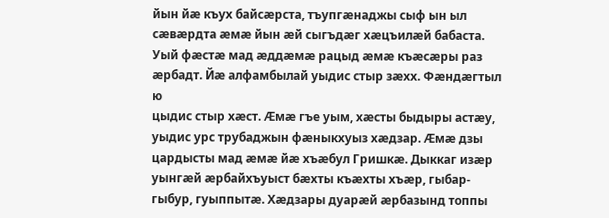йын йæ къух байсæрста, тъупгæнаджы сыф ын ыл сæвæрдта æмæ йын æй сыгъдæг хæцъилæй бабаста. Уый фæстæ мад æддæмæ рацыд æмæ къæсæры раз æрбадт. Йæ алфамбылай уыдис стыр зæхх. Фæндæгтыл ю
цыдис стыр хæст. Æмæ гъе уым, хæсты быдыры астæу, уыдис урс трубаджын фæныкхуыз хæдзар. Æмæ дзы цардысты мад æмæ йæ хъæбул Гришкæ. Дыккаг изæр уынгæй æрбайхъуыст бæхты къæхты хъæр, гыбар-гыбур, гуыппытæ. Хæдзары дуарæй æрбазынд топпы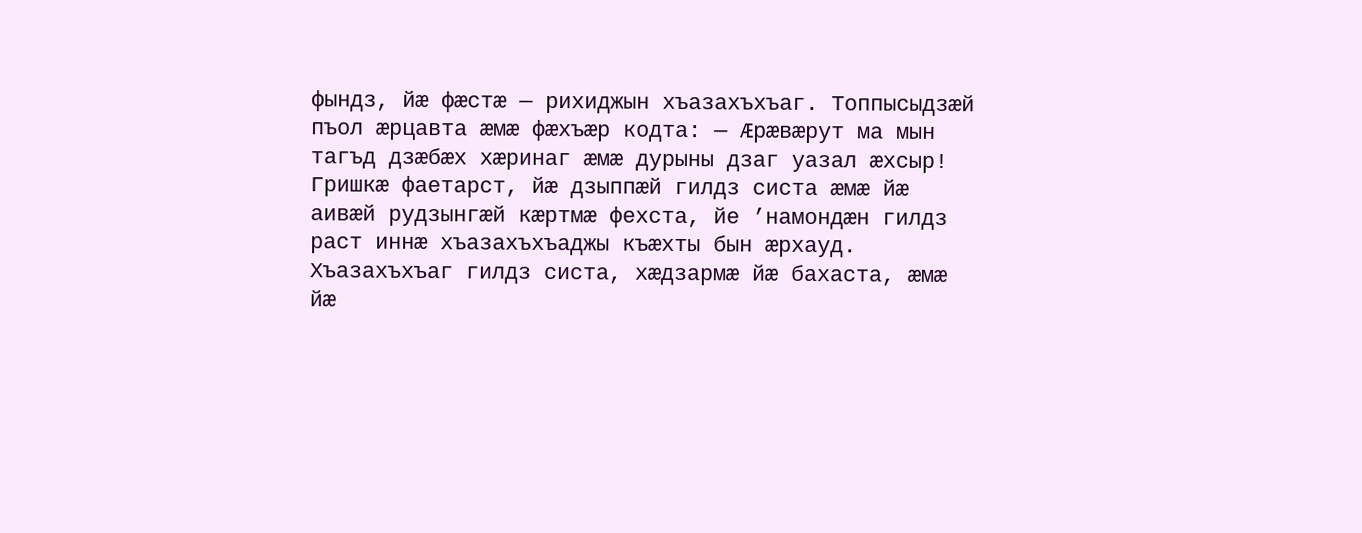фындз, йæ фæстæ — рихиджын хъазахъхъаг. Топпысыдзæй пъол æрцавта æмæ фæхъæр кодта: — Æрæвæрут ма мын тагъд дзæбæх хæринаг æмæ дурыны дзаг уазал æхсыр! Гришкæ фаетарст, йæ дзыппæй гилдз систа æмæ йæ аивæй рудзынгæй кæртмæ фехста, йе ’намондæн гилдз раст иннæ хъазахъхъаджы къæхты бын æрхауд. Хъазахъхъаг гилдз систа, хæдзармæ йæ бахаста, æмæ йæ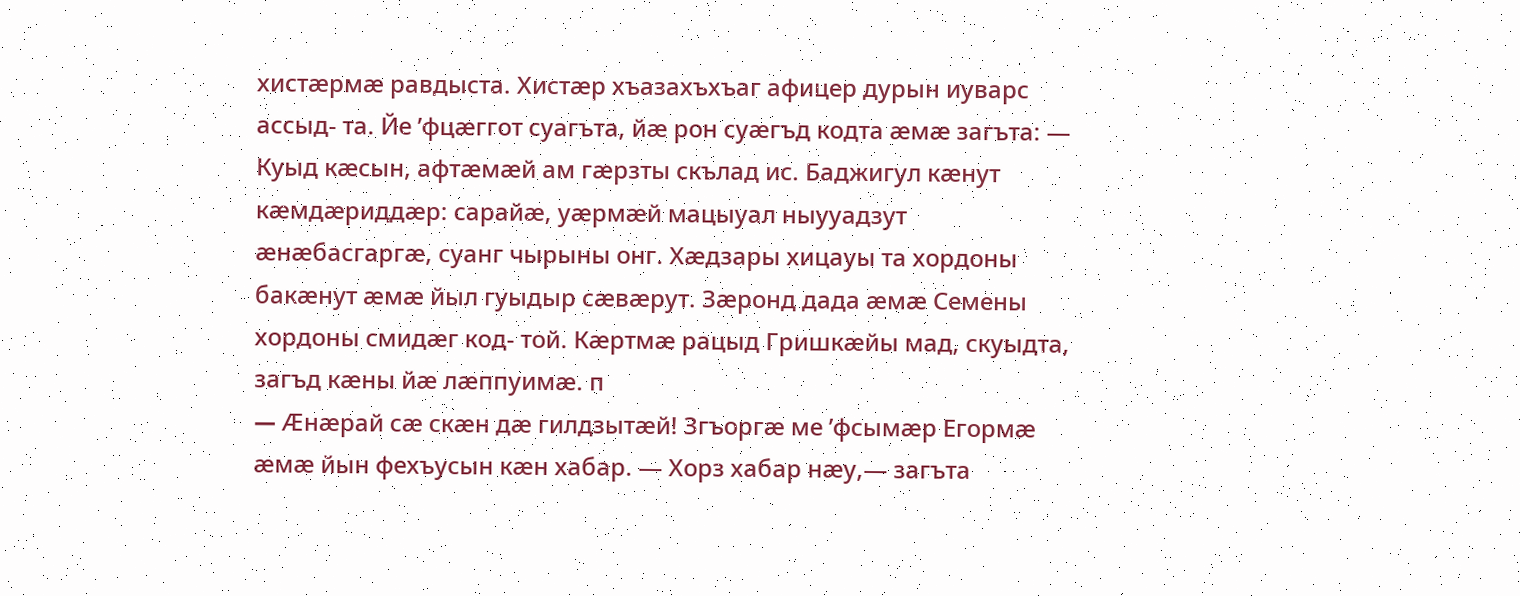хистæрмæ равдыста. Хистæр хъазахъхъаг афицер дурын иуварс ассыд- та. Йе ’фцæггот суагъта, йæ рон суæгъд кодта æмæ загъта: — Куыд кæсын, афтæмæй ам гæрзты скълад ис. Баджигул кæнут кæмдæриддæр: сарайæ, уæрмæй мацыуал ныууадзут æнæбасгаргæ, суанг чырыны онг. Хæдзары хицауы та хордоны бакæнут æмæ йыл гуыдыр сæвæрут. Зæронд дада æмæ Семены хордоны смидæг код- той. Кæртмæ рацыд Гришкæйы мад, скуыдта, загъд кæны йæ лæппуимæ. п
— Æнæрай сæ скæн дæ гилдзытæй! Згъоргæ ме ’фсымæр Егормæ æмæ йын фехъусын кæн хабар. — Хорз хабар нæу,— загъта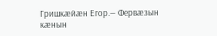Гришкæйæн Егор.— Фервæзын кæнын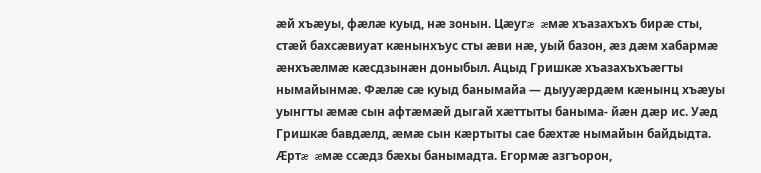æй хъæуы, фæлæ куыд, нæ зонын. Цæугæ æмæ хъазахъхъ бирæ сты, стæй бахсæвиуат кæнынхъус сты æви нæ, уый базон, æз дæм хабармæ æнхъæлмæ кæсдзынæн доныбыл. Ацыд Гришкæ хъазахъхъæгты нымайынмæ. Фæлæ сæ куыд банымайа — дыууæрдæм кæнынц хъæуы уынгты æмæ сын афтæмæй дыгай хæттыты баныма- йæн дæр ис. Уæд Гришкæ бавдæлд, æмæ сын кæртыты сае бæхтæ нымайын байдыдта. Æртæ æмæ ссæдз бæхы банымадта. Егормæ азгъорон,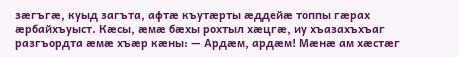зæгъгæ, куыд загъта, афтæ къутæрты æддейæ топпы гæрах æрбайхъуыст. Кæсы, æмæ бæхы рохтыл хæцгæ, иу хъазахъхъаг разгъордта æмæ хъæр кæны: — Ардæм, ардæм! Мæнæ ам хæстæг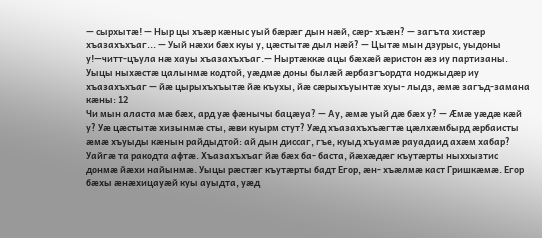— сырхытæ! — Ныр цы хъæр кæныс уый бæрæг дын нæй, сæр- хъæн? — загъта хистæр хъазахъхъаг... — Уый нæхи бæх куы у, цæстытæ дыл нæй? — Цытæ мын дзурыс, уыдоны у!—читт-цъула нæ хауы хъазахъхъаг.— Ныртæккæ ацы бæхæй æристон æз иу партизаны. Уыцы ныхæстæ цалынмæ кодтой, уæдмæ доны былæй æрбазгъордта ноджыдæр иу хъазахъхъаг — йæ цырыхъхъытæ йæ къухы, йæ сæрыхъуынтæ хуы- лыдз, æмæ загъд-замана кæны: 12
Чи мын аласта мæ бæх, ард уæ фæнычы бацæуа? — Ау, æмæ уый дæ бæх у? — Æмæ уæдæ кæй у? Уæ цæстытæ хизынмæ сты, æви куырм стут? Уæд хъазахъхъæгтæ цæлхæмбырд æрбаисты æмæ хъуыды кæнын райдыдтой: ай дын диссаг, гъе, куыд хъуамæ рауадаид ахæм хабар? Уайгæ та ракодта афтæ. Хъазахъхъаг йæ бæх ба- баста, йæхæдæг къутæрты ныххызтис донмæ йæхи найынмæ. Уыцы рæстæг къутæрты бадт Егор, æн- хъæлмæ каст Гришкæмæ. Егор бæхы æнæхицауæй куы ауыдта, уæд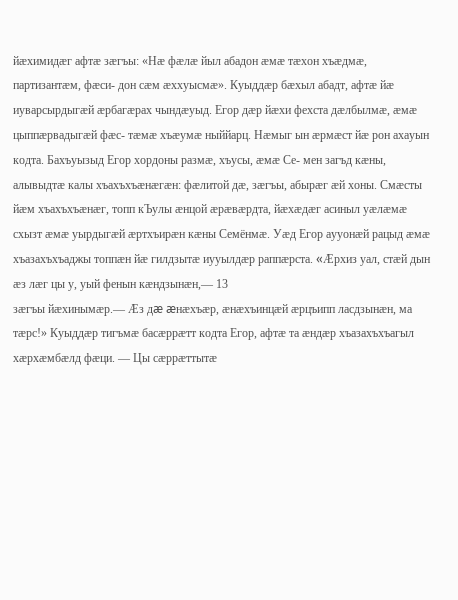йæхимидæг афтæ зæгъы: «Нæ фæлæ йыл абадон æмæ тæхон хъæдмæ, партизантæм, фæси- дон сæм æххуысмæ». Куыддæр бæхыл абадт, афтæ йæ иуварсырдыгæй æрбагæрах чындæуыд. Егор дæр йæхи фехста дæлбылмæ, æмæ цыппæрвадыгæй фæс- тæмæ хъæумæ ныййарц. Нæмыг ын æрмæст йæ рон ахауын кодта. Бахъуызыд Егор хордоны размæ, хъусы, æмæ Се- мен загъд кæны, алывыдтæ калы хъахъхъæнæгæн: фæлитой дæ, зæгъы, абырæг æй хоны. Смæсты йæм хъахъхъæнæг, топп кЪулы æнцой æрæвæрдта, йæхæдæг асиныл уæлæмæ схызт æмæ уырдыгæй æртхъирæн кæны Семёнмæ. Уæд Егор аууонæй рацыд æмæ хъазахъхъаджы топпæн йæ гилдзытæ иууылдæр раппæрста. «Æрхиз уал, стæй дын æз лæг цы у, уый фенын кæндзынæн,— 13
зæгъы йæхинымæр.— Æз дæ æнæхъæр, æнæхъинцæй æрцъипп ласдзынæн, ма тæрс!» Куыддæр тигъмæ басæррæтт кодта Егор, афтæ та æндæр хъазахъхъагыл хæрхæмбæлд фæци. — Цы сæррæттытæ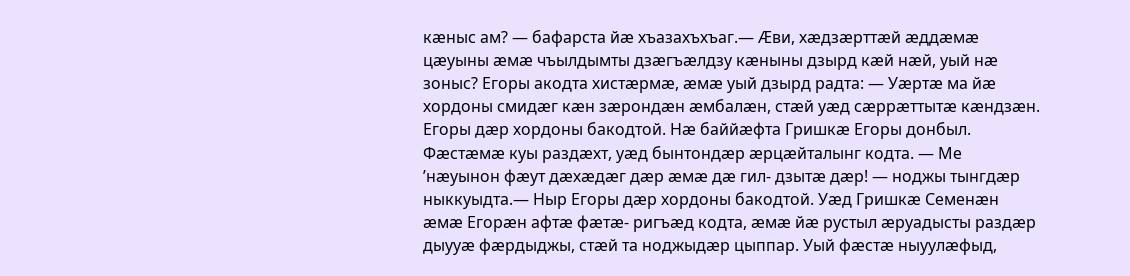кæныс ам? — бафарста йæ хъазахъхъаг.— Æви, хæдзæрттæй æддæмæ цæуыны æмæ чъылдымты дзæгъæлдзу кæныны дзырд кæй нæй, уый нæ зоныс? Егоры акодта хистæрмæ, æмæ уый дзырд радта: — Уæртæ ма йæ хордоны смидæг кæн зæрондæн æмбалæн, стæй уæд сæррæттытæ кæндзæн. Егоры дæр хордоны бакодтой. Нæ баййæфта Гришкæ Егоры донбыл. Фæстæмæ куы раздæхт, уæд бынтондæр æрцæйталынг кодта. — Ме ’нæуынон фæут дæхæдæг дæр æмæ дæ гил- дзытæ дæр! — ноджы тынгдæр ныккуыдта.— Ныр Егоры дæр хордоны бакодтой. Уæд Гришкæ Семенæн æмæ Егорæн афтæ фæтæ- ригъæд кодта, æмæ йæ рустыл æруадысты раздæр дыууæ фæрдыджы, стæй та ноджыдæр цыппар. Уый фæстæ ныуулæфыд,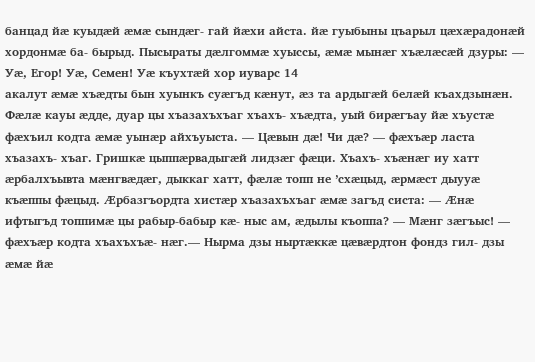банцад йæ куыдæй æмæ сындæг- гай йæхи айста. йæ гуыбыны цъарыл цæхæрадонæй хордонмæ ба- бырыд. Пысыраты дæлгоммæ хуыссы, æмæ мынæг хъæлæсæй дзуры: — Уæ, Егор! Уæ, Семен! Уæ къухтæй хор иуварс 14
акалут æмæ хъæдты бын хуынкъ суæгъд кæнут, æз та ардыгæй белæй къахдзынæн. Фæлæ кауы æдде, дуар цы хъазахъхъаг хъахъ- хъæдта, уый бирæгъау йæ хъустæ фæхъил кодта æмæ уынæр айхъуыста. — Цæвын дæ! Чи дæ? — фæхъæр ласта хъазахъ- хъаг. Гришкæ цыппæрвадыгæй лидзæг фæци. Хъахъ- хъæнæг иу хатт æрбалхъывта мæнгвæдæг, дыккаг хатт, фæлæ топп не ’схæцыд, æрмæст дыууæ къæппы фæцыд. Æрбазгъордта хистæр хъазахъхъаг æмæ загъд систа: — Æнæ ифтыгъд топпимæ цы рабыр-бабыр кæ- ныс ам, æдылы къоппа? — Мæнг зæгъыс! — фæхъæр кодта хъахъхъæ- нæг.— Нырма дзы ныртæккæ цæвæрдтон фондз гил- дзы æмæ йæ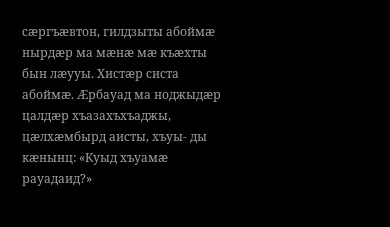сæргъæвтон, гилдзыты абоймæ нырдæр ма мæнæ мæ къæхты бын лæууы. Хистæр систа абоймæ. Æрбауад ма ноджыдæр цалдæр хъазахъхъаджы, цæлхæмбырд аисты, хъуы- ды кæнынц: «Куыд хъуамæ рауадаид?»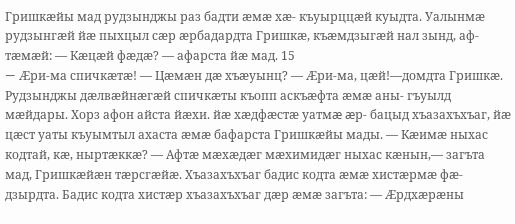Гришкæйы мад рудзынджы раз бадти æмæ хæ- къуырццæй куыдта. Уалынмæ рудзынгæй йæ пыхцыл сæр æрбадардта Гришкæ, къæмдзыгæй нал зынд, аф- тæмæй: — Кæцæй фæдæ? — афарста йæ мад. 15
— Æри-ма спичкæтæ! — Цæмæн дæ хъæуынц? — Æри-ма, цæй!—домдта Гришкæ. Рудзынджы дæлвæйнæгæй спичкæты къопп аскъæфта æмæ аны- гъуылд мæйдары. Хорз афон айста йæхи. йæ хæдфæстæ уатмæ æр- бацыд хъазахъхъаг, йæ цæст уаты къуымтыл ахаста æмæ бафарста Гришкæйы мады. — Кæимæ ныхас кодтай, кæ, ныртæккæ? — Афтæ мæхæдæг мæхимидæг ныхас кæнын,— загъта мад, Гришкæйæн тæрсгæйæ. Хъазахъхъаг бадис кодта æмæ хистæрмæ фæ- дзырдта. Бадис кодта хистæр хъазахъхъаг дæр æмæ загъта: — Æрдхæрæны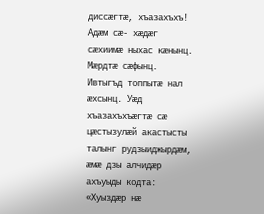диссæгтæ, хъазахъхъ! Адæм сæ- хæдæг сæхиимæ ныхас кæнынц. Мæрдтæ сæфынц. Ивтыгъд топпытæ нал æхсынц. Уæд хъазахъхъæгтæ сæ цæстызулæй акастысты талынг рудзыиджырдæм, æмæ дзы алчидæр ахъуыды кодта: «Хуыздæр нæ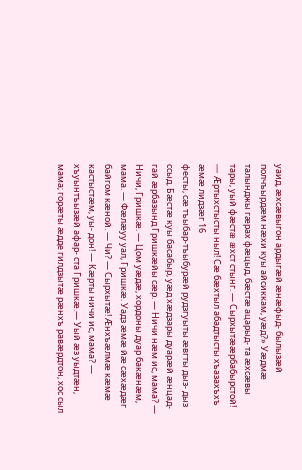уаид, æхсæвыгон ардыгæй æнæфыд- былызæй полчъырдæм нæхи куы айсиккам, уæд?» Уæдмæ талынджы гæрах фæцыд, бæстæ ацарыд- та æхсæвы тары, уый фæстæ æхст стынг. — Сырхытææрбабырстой! — Æртыхстысты ныл! Сæ бæхтыл абадтысты хъазахъхъ æмæ лидзæг 16
фесты, сæ тъыбар-тъыбурæй рудзгуыты æвгты дыз- дыз ссыд. Бæстæ куы басабыр, уæд хæдзары дуарæй æнцад- гай æрбазынд Гришкæйы сæр. — Ничи нæм ис, мама? — Ничи, Гришкæ. — Цом уæдæ, хордоны дуар бакæнæм, мама. — Фæлæуу уал, Гришкæ. Уадз æмæ йæ сæхæдæг байгом кæной. — Чи? — Сырхытæ! Æнхъæлмæ кæмæ кастыстæм, уы- дон! — Кæрты ничи ис, мама? — хъуынтъызæй афар- ста Гришкæ.— Уый æз уыдтæн, мама; горæты æдде гилдзытæ рæнхъ равæрдтон, хос сыл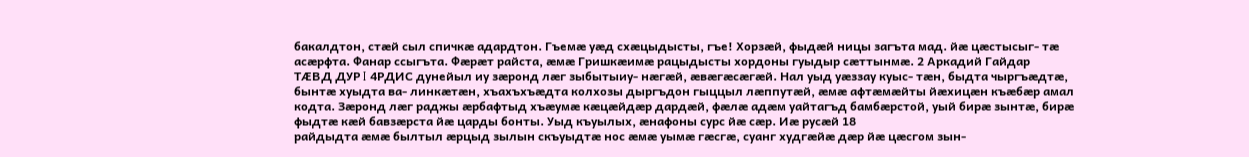бакалдтон, стæй сыл спичкæ адардтон. Гъемæ уæд схæцыдысты, гъе! Хорзæй, фыдæй ницы загъта мад. йæ цæстысыг- тæ асæрфта. Фанар ссыгъта. Фæрæт райста, æмæ Гришкæимæ рацыдысты хордоны гуыдыр сæттынмæ. 2 Аркадий Гайдар
ТÆВД ДУР I 4РДИС дунейыл иу зæронд лæг зыбытыиу- нæгæй, æвæгæсæгæй. Нал уыд уæззау куыс- тæн, быдта чыргъæдтæ, бынтæ хуыдта ва- линкæтæн, хъахъхъæдта колхозы дыргъдон гыццыл лæппутæй, æмæ афтæмæйты йæхицæн къæбæр амал кодта. Зæронд лæг раджы æрбафтыд хъæумæ кæцæйдæр дардæй, фæлæ адæм уайтагъд бамбæрстой, уый бирæ зынтæ, бирæ фыдтæ кæй бавзæрста йæ царды бонты. Уыд къуылых, æнафоны сурс йæ сæр. Иæ русæй 18
райдыдта æмæ былтыл æрцыд зылын скъуыдтæ нос æмæ уымæ гæсгæ, суанг худгæйæ дæр йæ цæсгом зын-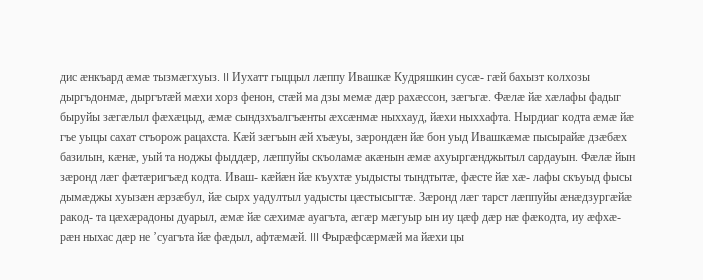дис æнкъард æмæ тызмæгхуыз. II Иухатт гыццыл лæппу Ивашкæ Кудряшкин сусæ- гæй бахызт колхозы дыргъдонмæ, дыргътæй мæхи хорз фенон, стæй ма дзы мемæ дæр рахæссон, зæгъгæ. Фæлæ йæ хæлафы фадыг быруйы зæгæлыл фæхæцыд, æмæ сындзхъалгъæнты æхсæнмæ ныххауд, йæхи ныххафта. Нырдиаг кодта æмæ йæ гъе уыцы сахат стъорож рацахста. Кæй зæгъын æй хъæуы, зæрондæн йæ бон уыд Ивашкæмæ пысырайæ дзæбæх базилын, кæнæ, уый та ноджы фыддæр, лæппуйы скъоламæ акæнын æмæ ахуыргæнджытыл сардауын. Фæлæ йын зæронд лæг фæтæригъæд кодта. Иваш- кæйæн йæ къухтæ уыдысты тындтытæ, фæсте йæ хæ- лафы скъуыд фысы дымæджы хуызæн æрзæбул, йæ сырх уадултыл уадысты цæстысыгтæ. Зæронд лæг тарст лæппуйы æнæдзургæйæ ракод- та цæхæрадоны дуарыл, æмæ йæ сæхимæ ауагъта, æгæр мæгуыр ын иу цæф дæр нæ фæкодта, иу æфхæ- рæн ныхас дæр не ’суагъта йæ фæдыл, афтæмæй. III Фырæфсæрмæй ма йæхи цы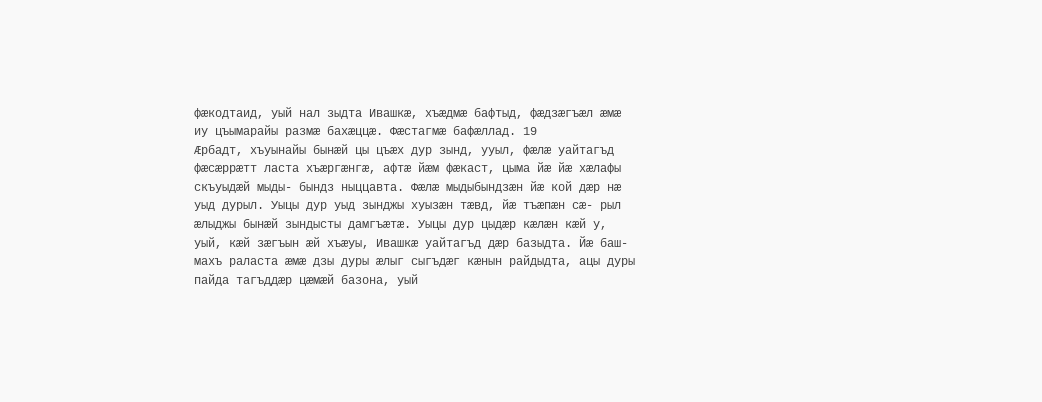фæкодтаид, уый нал зыдта Ивашкæ, хъæдмæ бафтыд, фæдзæгъæл æмæ иу цъымарайы размæ бахæццæ. Фæстагмæ бафæллад. 19
Æрбадт, хъуынайы бынæй цы цъæх дур зынд, ууыл, фæлæ уайтагъд фæсæррæтт ласта хъæргæнгæ, афтæ йæм фæкаст, цыма йæ йæ хæлафы скъуыдæй мыды- бындз ныццавта. Фæлæ мыдыбындзæн йæ кой дæр нæ уыд дурыл. Уыцы дур уыд зынджы хуызæн тæвд, йæ тъæпæн сæ- рыл æлыджы бынæй зындысты дамгъæтæ. Уыцы дур цыдæр кæлæн кæй у, уый, кæй зæгъын æй хъæуы, Ивашкæ уайтагъд дæр базыдта. Йæ баш- махъ раласта æмæ дзы дуры æлыг сыгъдæг кæнын райдыдта, ацы дуры пайда тагъддæр цæмæй базона, уый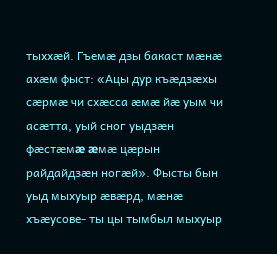тыххæй. Гъемæ дзы бакаст мæнæ ахæм фыст: «Ацы дур къæдзæхы сæрмæ чи схæсса æмæ йæ уым чи асæтта, уый сног уыдзæн фæстæмæ æмæ цæрын райдайдзæн ногæй». Фысты бын уыд мыхуыр æвæрд, мæнæ хъæусове- ты цы тымбыл мыхуыр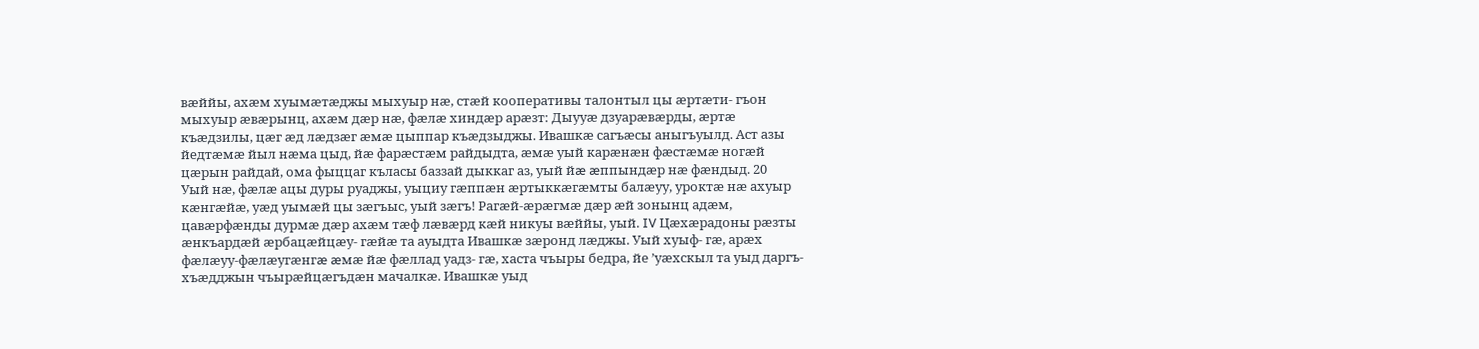вæййы, ахæм хуымæтæджы мыхуыр нæ, стæй кооперативы талонтыл цы æртæти- гъон мыхуыр æвæрынц, ахæм дæр нæ, фæлæ хиндæр арæзт: Дыууæ дзуарæвæрды, æртæ къæдзилы, цæг æд лæдзæг æмæ цыппар къæдзыджы. Ивашкæ сагъæсы аныгъуылд. Аст азы йедтæмæ йыл нæма цыд, йæ фарæстæм райдыдта, æмæ уый карæнæн фæстæмæ ногæй цæрын райдай, ома фыццаг къласы баззай дыккаг аз, уый йæ æппындæр нæ фæндыд. 20
Уый нæ, фæлæ ацы дуры руаджы, уыциу гæппæн æртыккæгæмты балæуу, уроктæ нæ ахуыр кæнгæйæ, уæд уымæй цы зæгъыс, уый зæгъ! Рагæй-æрæгмæ дæр æй зонынц адæм, цавæрфæнды дурмæ дæр ахæм тæф лæвæрд кæй никуы вæййы, уый. IV Цæхæрадоны рæзты æнкъардæй æрбацæйцæу- гæйæ та ауыдта Ивашкæ зæронд лæджы. Уый хуыф- гæ, арæх фæлæуу-фæлæугæнгæ æмæ йæ фæллад уадз- гæ, хаста чъыры бедра, йе ’уæхскыл та уыд даргъ- хъæдджын чъырæйцæгъдæн мачалкæ. Ивашкæ уыд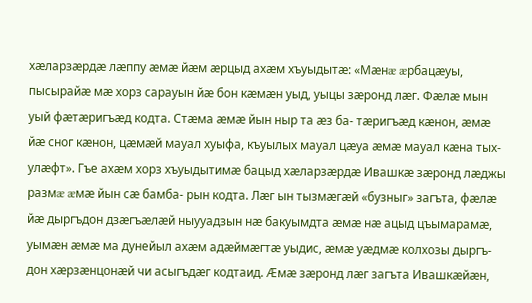хæларзæрдæ лæппу æмæ йæм æрцыд ахæм хъуыдытæ: «Мæнæ æрбацæуы, пысырайæ мæ хорз сарауын йæ бон кæмæн уыд, уыцы зæронд лæг. Фæлæ мын уый фæтæригъæд кодта. Стæма æмæ йын ныр та æз ба- тæригъæд кæнон, æмæ йæ сног кæнон, цæмæй мауал хуыфа, къуылых мауал цæуа æмæ мауал кæна тых- улæфт». Гъе ахæм хорз хъуыдытимæ бацыд хæларзæрдæ Ивашкæ зæронд лæджы размæ æмæ йын сæ бамба- рын кодта. Лæг ын тызмæгæй «бузныг» загъта, фæлæ йæ дыргъдон дзæгъæлæй ныууадзын нæ бакуымдта æмæ нæ ацыд цъымарамæ, уымæн æмæ ма дунейыл ахæм адæймæгтæ уыдис, æмæ уæдмæ колхозы дыргъ- дон хæрзæнцонæй чи асыгъдæг кодтаид. Æмæ зæронд лæг загъта Ивашкæйæн,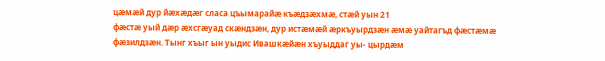цæмæй дур йæхæдæг сласа цъымарайæ къæдзæхмæ, стæй уын 21
фæстæ уый дæр æхсгæуад скæндзæн, дур истæмæй æркъуырдзæн æмæ уайтагъд фæстæмæ фæзилдзæн. Тынг хъыг ын уыдис Ивашкæйæн хъуыддаг уы- цырдæм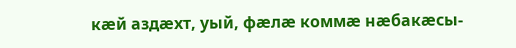кæй аздæхт, уый, фæлæ коммæ нæбакæсы-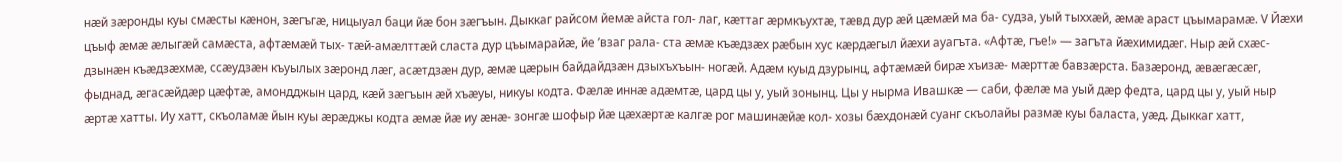нæй зæронды куы смæсты кæнон, зæгъгæ, ницыуал баци йæ бон зæгъын. Дыккаг райсом йемæ айста гол- лаг, кæттаг æрмкъухтæ, тæвд дур æй цæмæй ма ба- судза, уый тыххæй, æмæ араст цъымарамæ. V Йæхи цъыф æмæ æлыгæй самæста, афтæмæй тых- тæй-амæлттæй сласта дур цъымарайæ, йе ’взаг рала- ста æмæ къæдзæх рæбын хус кæрдæгыл йæхи ауагъта. «Афтæ, гъе!» — загъта йæхимидæг. Ныр æй схæс- дзынæн къæдзæхмæ, ссæудзæн къуылых зæронд лæг, асæтдзæн дур, æмæ цæрын байдайдзæн дзыхъхъын- ногæй. Адæм куыд дзурынц, афтæмæй бирæ хъизæ- мæрттæ бавзæрста. Базæронд, æвæгæсæг, фыднад, æгасæйдæр цæфтæ, амондджын цард, кæй зæгъын æй хъæуы, никуы кодта. Фæлæ иннæ адæмтæ, цард цы у, уый зонынц. Цы у нырма Ивашкæ — саби, фæлæ ма уый дæр федта, цард цы у, уый ныр æртæ хатты. Иу хатт, скъоламæ йын куы æрæджы кодта æмæ йæ иу æнæ- зонгæ шофыр йæ цæхæртæ калгæ рог машинæйæ кол- хозы бæхдонæй суанг скъолайы размæ куы баласта, уæд. Дыккаг хатт,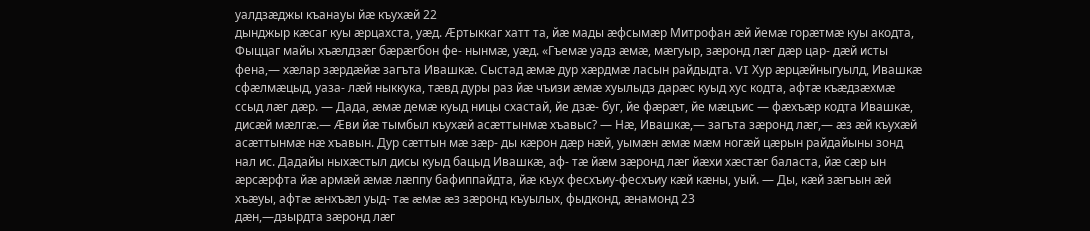уалдзæджы къанауы йæ къухæй 22
дынджыр кæсаг куы æрцахста, уæд. Æртыккаг хатт та, йæ мады æфсымæр Митрофан æй йемæ горæтмæ куы акодта, Фыццаг майы хъæлдзæг бæрæгбон фе- нынмæ, уæд. «Гъемæ уадз æмæ, мæгуыр, зæронд лæг дæр цар- дæй исты фена,— хæлар зæрдæйæ загъта Ивашкæ. Сыстад æмæ дур хæрдмæ ласын райдыдта. VI Хур æрцæйныгуылд, Ивашкæ сфæлмæцыд, уаза- лæй ныккука, тæвд дуры раз йæ чъизи æмæ хуылыдз дарæс куыд хус кодта, афтæ къæдзæхмæ ссыд лæг дæр. — Дада, æмæ демæ куыд ницы схастай, йе дзæ- буг, йе фæрæт, йе мæцъис — фæхъæр кодта Ивашкæ, дисæй мæлгæ.— Æви йæ тымбыл къухæй асæттынмæ хъавыс? — Нæ, Ивашкæ,— загъта зæронд лæг,— æз æй къухæй асæттынмæ нæ хъавын. Дур сæттын мæ зæр- ды кæрон дæр нæй, уымæн æмæ мæм ногæй цæрын райдайыны зонд нал ис. Дадайы ныхæстыл дисы куыд бацыд Ивашкæ, аф- тæ йæм зæронд лæг йæхи хæстæг баласта, йæ сæр ын æрсæрфта йæ армæй æмæ лæппу бафиппайдта, йæ къух фесхъиу-фесхъиу кæй кæны, уый. — Ды, кæй зæгъын æй хъæуы, афтæ æнхъæл уыд- тæ æмæ æз зæронд къуылых, фыдконд, æнамонд 23
дæн,—дзырдта зæронд лæг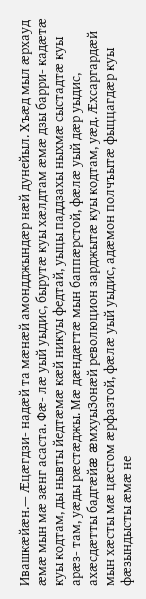Ивашкæйæн.— Æцæгдзи- надæй та мæнæй амондджындæр нæй дунейыл. Хъæд мыл æрхауд æмæ мын мæ зæнг асаста. Фæ- лæ уый уыдис, бырутæ куы хæлдтам æмæ дзы барри- кадæтæ куы кодтам, ды нывты йедтæмæ кæй никуы федтай, уыцы паддзахы ныхмæ сыстадтæ куы арæз- там, уæды рæстæджы. Мæ дæндæгтæ мын баппæрстой, фæлæ уый дæр уыдис, ахæсдæтты бадгæйæ æмхуыЗонæй революцион зарджытæ куы кодтам, уæд. Æхсаргардæй мын хæсты мæ цæсгом æрфазтой, фæлæ уый уыдис, адæмон полчъытæ фыццагдæр куы фæзындысты æмæ не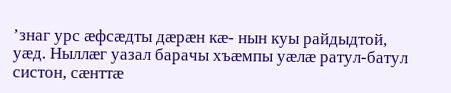’знаг урс æфсæдты дæрæн кæ- нын куы райдыдтой, уæд. Ныллæг уазал барачы хъæмпы уæлæ ратул-батул систон, сæнттæ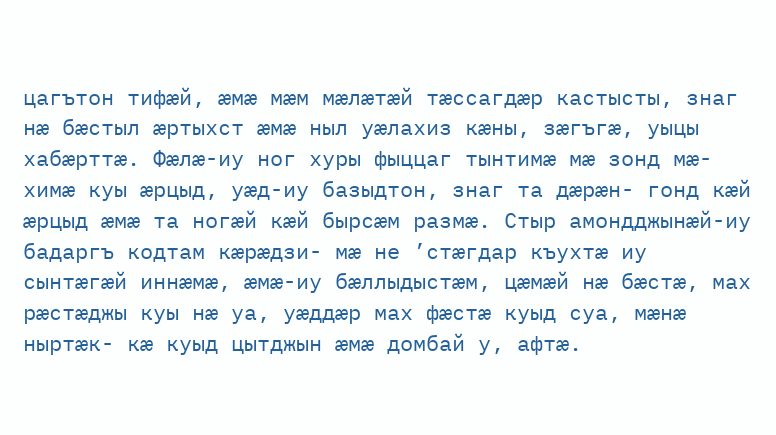цагътон тифæй, æмæ мæм мæлæтæй тæссагдæр кастысты, знаг нæ бæстыл æртыхст æмæ ныл уæлахиз кæны, зæгъгæ, уыцы хабæрттæ. Фæлæ-иу ног хуры фыццаг тынтимæ мæ зонд мæ- химæ куы æрцыд, уæд-иу базыдтон, знаг та дæрæн- гонд кæй æрцыд æмæ та ногæй кæй бырсæм размæ. Стыр амондджынæй-иу бадаргъ кодтам кæрæдзи- мæ не ’стæгдар къухтæ иу сынтæгæй иннæмæ, æмæ-иу бæллыдыстæм, цæмæй нæ бæстæ, мах рæстæджы куы нæ уа, уæддæр мах фæстæ куыд суа, мæнæ ныртæк- кæ куыд цытджын æмæ домбай у, афтæ.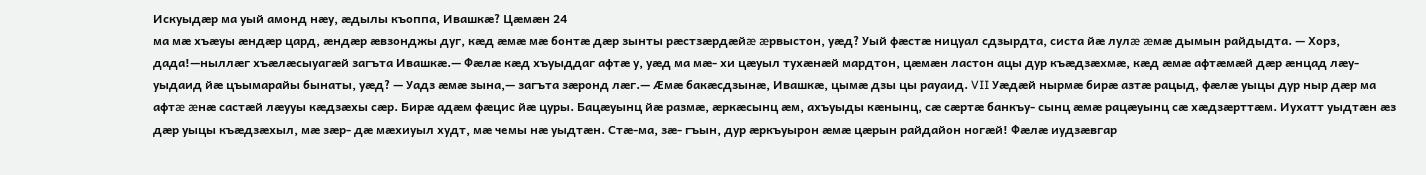Искуыдæр ма уый амонд нæу, æдылы къоппа, Ивашкæ? Цæмæн 24
ма мæ хъæуы æндæр цард, æндæр æвзонджы дуг, кæд æмæ мæ бонтæ дæр зынты рæстзæрдæйæ æрвыстон, уæд? Уый фæстæ ницуал сдзырдта, систа йæ лулæ æмæ дымын райдыдта. — Хорз, дада!—ныллæг хъæлæсыуагæй загъта Ивашкæ.— Фæлæ кæд хъуыддаг афтæ у, уæд ма мæ- хи цæуыл тухæнæй мардтон, цæмæн ластон ацы дур къæдзæхмæ, кæд æмæ афтæмæй дæр æнцад лæу- уыдаид йæ цъымарайы бынаты, уæд? — Уадз æмæ зына,— загъта зæронд лæг.— Æмæ бакæсдзынæ, Ивашкæ, цымæ дзы цы рауаид. VII Уæдæй нырмæ бирæ азтæ рацыд, фæлæ уыцы дур ныр дæр ма афтæ æнæ састæй лæууы кæдзæхы сæр. Бирæ адæм фæцис йæ цуры. Бацæуынц йæ размæ, æркæсынц æм, ахъуыды кæнынц, сæ сæртæ банкъу- сынц æмæ рацæуынц сæ хæдзæрттæм. Иухатт уыдтæн æз дæр уыцы къæдзæхыл, мæ зæр- дæ мæхиуыл худт, мæ чемы нæ уыдтæн. Стæ-ма, зæ- гъын, дур æркъуырон æмæ цæрын райдайон ногæй! Фæлæ иудзæвгар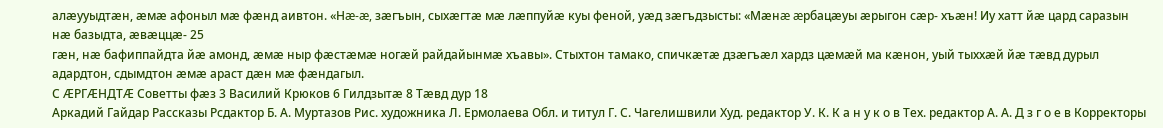алæууыдтæн, æмæ афоныл мæ фæнд аивтон. «Нæ-æ, зæгъын, сыхæгтæ мæ лæппуйæ куы феной, уæд зæгъдзысты: «Мæнæ æрбацæуы æрыгон сæр- хъæн! Иу хатт йæ цард саразын нæ базыдта, æвæццæ- 25
гæн, нæ бафиппайдта йæ амонд, æмæ ныр фæстæмæ ногæй райдайынмæ хъавы». Стыхтон тамако, спичкæтæ дзæгъæл хардз цæмæй ма кæнон, уый тыххæй йæ тæвд дурыл адардтон, сдымдтон æмæ араст дæн мæ фæндагыл.
С ÆРГÆНДТÆ Советты фæз 3 Василий Крюков 6 Гилдзытæ 8 Тæвд дур 18
Аркадий Гайдар Рассказы Рсдактор Б. А. Муртазов Рис. художника Л. Ермолаева Обл. и титул Г. С. Чагелишвили Худ. редактор У. К. К а н у к о в Тех. редактор А. А. Д з г о е в Корректоры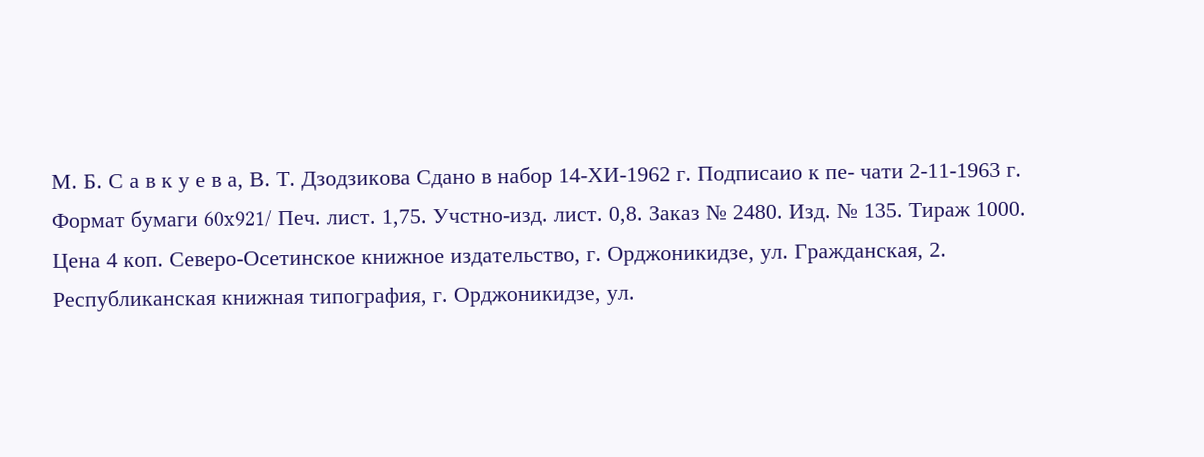М. Б. С а в к у е в а, В. Т. Дзодзикова Сдано в набор 14-ХИ-1962 г. Подписаио к пе- чати 2-11-1963 г. Формат бумаги 60x921/ Печ. лист. 1,75. Учстно-изд. лист. 0,8. Заказ № 2480. Изд. № 135. Тираж 1000. Цена 4 коп. Северо-Осетинское книжное издательство, г. Орджоникидзе, ул. Гражданская, 2. Республиканская книжная типография, г. Орджоникидзе, ул.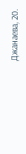Джанаева, 20.